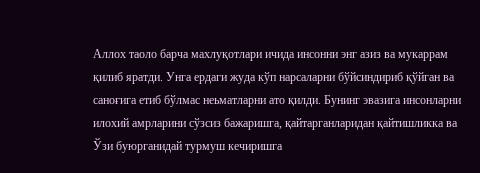Аллох таоло барча махлуқотлари ичида инсонни энг азиз ва мукаррам қилиб яратди. Унга ердаги жуда кўп нарсаларни бўйсиндириб қўйган ва саноғига етиб бўлмас неьматларни ато қилди. Бунинг эвазига инсонларни илохий амрларини сўзсиз бажаришга, қайтарганларидан қайтишликка ва Ўзи буюрганидай турмуш кечиришга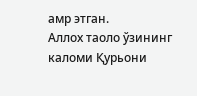амр этган.
Аллох таоло ўзининг каломи Қурьони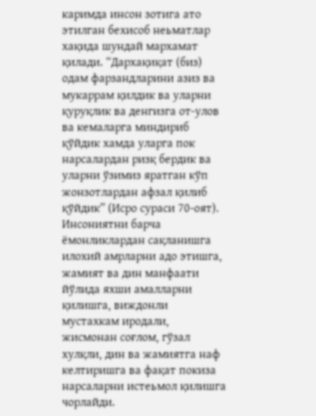каримда инсон зотига ато этилган бехисоб неьматлар хақида шундай мархамат қилади. “Дархақиқат (биз) одам фарзандларини азиз ва мукаррам қилдик ва уларни қуруқлик ва денгизга от-улов ва кемаларга миндириб қўйдик хамда уларга пок нарсалардан ризқ бердик ва уларни ўзимиз яратган кўп жонзотлардан афзал қилиб қўйдик” (Исро сураси 70-оят).
Инсониятни барча ёмонликлардан сақланишга илохий амрларни адо этишга, жамият ва дин манфаати йўлида яхши амалларни қилишга, виждонли мустахкам иродали, жисмонан соғлом, гўзал хулқли, дин ва жамиятга наф келтиришга ва фақат покиза нарсаларни истеьмол қилишга чорлайди.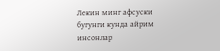Лекин минг афсуски бугунги кунда айрим инсонлар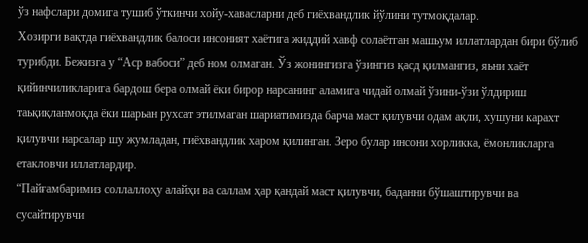ўз нафслари домига тушиб ўткинчи хойу-хавасларни деб гиёхвандлик йўлини тутмоқдалар.
Хозирги вақтда гиёхвандлик балоси инсоният хаётига жиддий хавф солаётган машьум иллатлардан бири бўлиб турибди. Бежизга у “Аср вабоси” деб ном олмаган. Ўз жонингизга ўзингиз қасд қилмангиз, яьни хаёт қийинчиликларига бардош бера олмай ёки бирор нарсанинг аламига чидай олмай ўзини-ўзи ўлдириш таьқиқланмоқда ёки шарьан рухсат этилмаган шариатимизда барча маст қилувчи одам ақли, хушуни карахт қилувчи нарсалар шу жумладан, гиёхвандлик харом қилинган. Зеро булар инсони хорликка, ёмонликларга етакловчи иллатлардир.
“Пайғамбаримиз соллаллоҳу алайҳи ва саллам ҳар қандай маст қилувчи, баданни бўшаштирувчи ва сусайтирувчи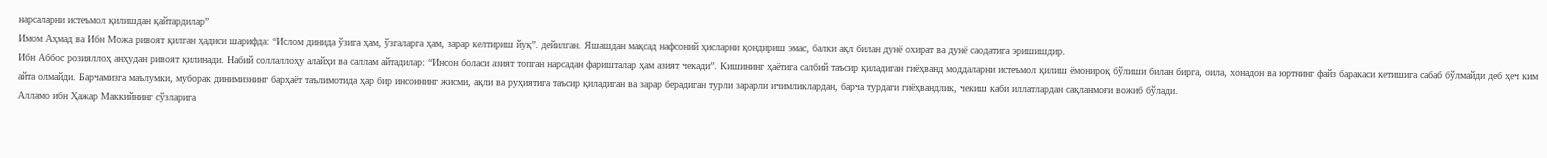нарсаларни истеъмол қилишдан қайтардилар”
Имом Аҳмад ва Ибн Можа ривоят қилган ҳадиси шарифда: “Ислом динида ўзига ҳам, ўзгаларга ҳам, зарар келтириш йуқ”. дейилган. Яшашдан мақсад нафсоний ҳисларни қондириш эмас, балки ақл билан дунё охират ва дунё саодатига эришишдир.
Ибн Аббос розияллоҳ анҳудан ривоят қилинади. Набий соллаллоҳу алайҳи ва саллам айтадилар: “Инсон боласи азият топган нарсадан фаришталар ҳам азият чекади”. Кишининг ҳаётига салбий таъсир қиладиган гиёҳванд моддаларни истеъмол қилиш ёмонироқ бўлиши билан бирга, оила, хонадон ва юртнинг файз баракаси кетишига сабаб бўлмайди деб ҳеч ким айта олмайди. Барчамизга маълумки, муборак динимизнинг барҳаёт таълимотида ҳар бир инсоннинг жисми, ақли ва руҳиятига таъсир қиладиган ва зарар берадиган турли зарарли ичимликлардан, барча турдаги гиёҳвандлик, чекиш каби иллатлардан сақланмоғи вожиб бўлади.
Алламо ибн Ҳажар Маккийнинг сўзларига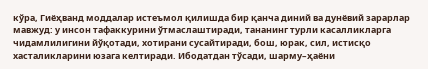кўра, Гиёҳванд моддалар истеъмол қилишда бир қанча диний ва дунёвий зарарлар мавжуд: у инсон тафаккурини ўтмаслаштиради, тананинг турли касалликларга чидамлилигини йўқотади, хотирани сусайтиради, бош, юрак, сил, истисқо хасталикларини юзага келтиради. Ибодатдан тўсади, шарму–ҳаёни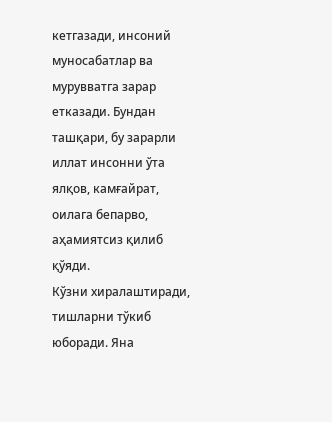кетгазади, инсоний муносабатлар ва мурувватга зарар етказади. Бундан ташқари, бу зарарли иллат инсонни ўта ялқов, камғайрат, оилага бепарво, аҳамиятсиз қилиб қўяди.
Кўзни хиралаштиради, тишларни тўкиб юборади. Яна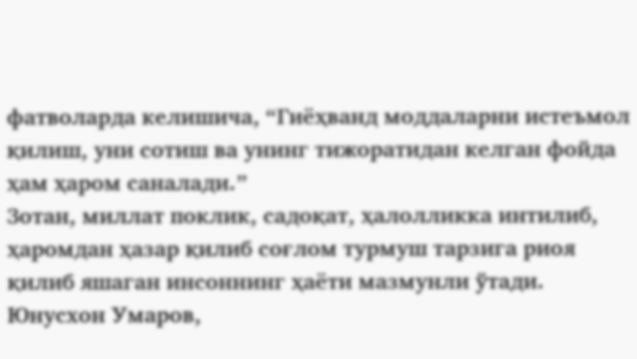фатволарда келишича, “Гиёҳванд моддаларни истеъмол қилиш, уни сотиш ва унинг тижоратидан келган фойда ҳам ҳаром саналади.”
Зотан, миллат поклик, садоқат, ҳалолликка интилиб, ҳаромдан ҳазар қилиб соғлом турмуш тарзига риоя қилиб яшаган инсоннинг ҳаёти мазмунли ўтади.
Юнусхон Умаров,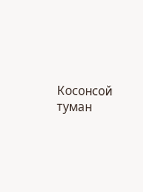Косонсой туман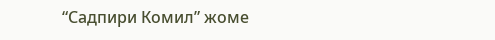“Садпири Комил” жоме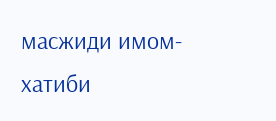масжиди имом-хатиби